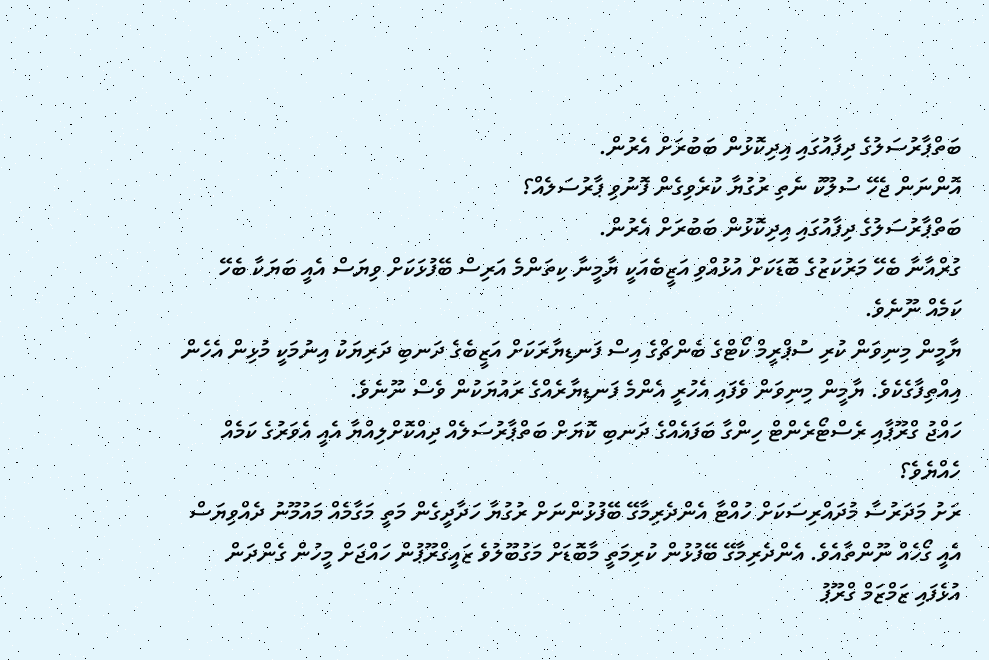ބަތްޕާރުސަލުގެ ދިފާއުގައި އިދިކޮޅުން ބަބުރަށް އެރުން.
އޮންނަން ޖެހޭ ސުލޫކު ނެތި ރުގުޔާ ކުރެވިގެން ފޮނުވި ޕާރުސަލެއް؟
ބަތްޕާރުސަލުގެ ދިފާއުގައި އިދިކޮޅުން ބަބުރަށް އެރުން.
ގުރްއާނާ ބެހޭ މަރުކަޒުގެ ބޮޑަކަށް އުޅުއްވި އަޒީބެއަކީ ޔާމީނާ ކިތަންމެ އަރިސް ބޭފުޅަކަށް ވިޔަސް އެއީ ބަޔަކާ ބެހޭ ކަމެއް ނޫނެވެ.
ޔާމީން މިނިވަން ކުރި ސުޕްރީމް ކޯޓްގެ ބެންޗްގެ އިސް ފަނޑިޔާރަކަށް އަޒީބެގެ ދަނބި ދަރިޔަކު އިނުމަކީ މުޅިން އެހެން އިއްތިފާގެކެވެ. ޔާމީން މިނިވަން ވެފައި އެހުރީ އެންމެ ފަނޑިޔާރެއްގެ ރައުޔަކުން ވެސް ނޫނެވެ.
ހައްޖު ގްރޫޕާއި ރެސްޓޯރެންޓް ހިންގާ ބަފައެއްގެ ދަނބި ކޮޔަށް ބަތްޕާރުސަލެއް ދިއްކޮށްލިއްޔާ އެއީ އެވަރުގެ ކަމެއް ހެއްޔެވެ؟
ރަށު މަދަރުސާ މުދައްރިސަކަށް ހުއްޓާ އެންދެރިމާގޭ ބޭފުޅުންނަށް ރުގުޔާ ހަދާދީގެން މަތީ މަގާމެއް މައުމޫނު ދެއްވިޔަސް އެއީ ގޯހެއް ނޫންތާއެވެ. އެންދެރިމާގޭ ބޭފުޅުން ކުރިމަތީ މާބޮޑަށް މަގުބޫލުވެ ޒައީގްރޫޕުން ހައްޖަށް މީހުން ގެންދަން އުޅެފައި ޒަމްޒަމް ގްރޫޕު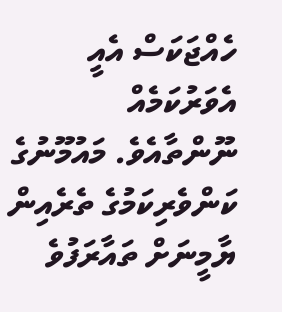ހެއްޖަކަސް އެއީ އެވަރުކަމެއް ނޫންތާއެވެ. މައުމޫނުގެ ކަންވެރިކަމުގެ ތެރެއިން ޔާމީނަށް ތައާރަފުވެ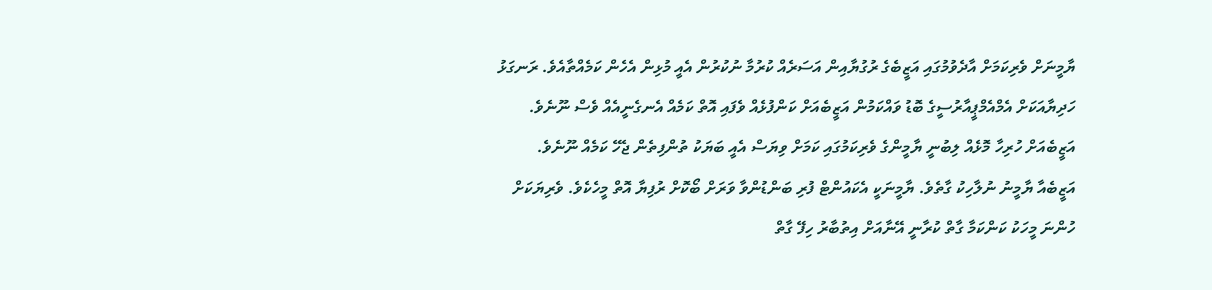ޔާމީނަށް ވެރިކަމަށް އާދެވުމުގައި އަޒީބެގެ ރުގުޔާއިން އަސަރެއް ކުރުމާ ނުކުރުން އެއީ މުޅިން އެހެން ކަމެއްތާއެވެ. ރަނގަޅު ހަދިޔާއަކަށް އެމްއެމްޕީއާރުސީގެ ބޮޑު ވައްކަމުން އަޒީބެއަށް ކަންފުޅެއް ވެފައި އޮތް ކަމެއް އެނގެނީއެއް ވެސް ނޫނެވެ. އަޒީބެއަށް ހުރިހާ މޮޅެއް ލިބުނީ ޔާމީންގެ ވެރިކަމުގައި ކަމަށް ވިޔަސް އެއީ ބަޔަކު ތުންފިތެން ޖެހޭ ކަމެއް ނޫނެވެ.
އަޒީބެއާ ޔާމީނު ނުލާހިކު ގާތެވެ. ޔާމީނަކީ އެކައުންޓް ފުރި ބަންޑުންވާ ވަރަށް ބޯކޮށް ރުފިޔާ އޮތް މީހެކެވެ. ވެރިޔަކަށް ހުންނަ މީހަކު ކަންކަމާ ގާތް ކުރާނީ އޭނާއަށް އިތުބާރު ހިފޭ ގާތް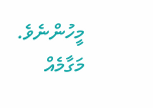މީހުންނެވެ. މަގާމެއް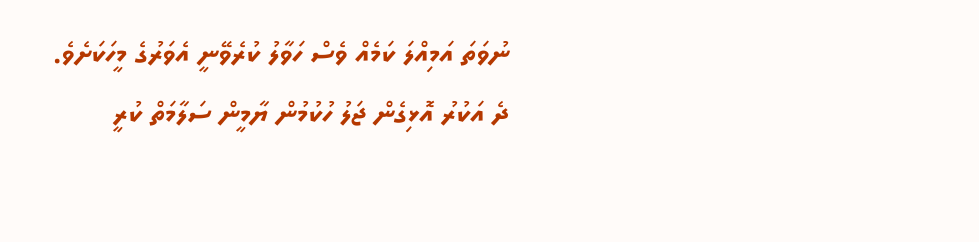ނުވަތަ އަމިއްލަ ކަމެއް ވެސް ހަވާލު ކުރެވޭނީ އެވަރުގެ މީހަކަށެވެ.
ދެ އަކުރު އޮޅިގެން ޖަލު ހުކުމުން ޔާމީން ސަލާމަތް ކުރީ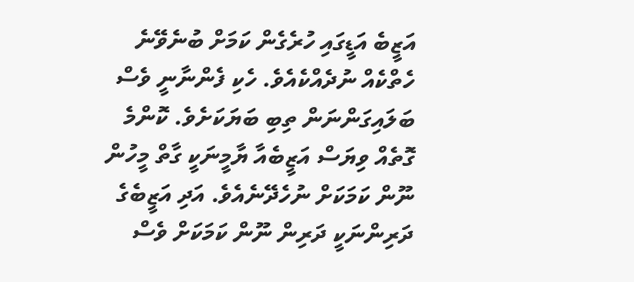އަޒީބެ އަޑީގައި ހުރެގެން ކަމަށް ބުނެވޭނެ ހެތްކެއް ނުދެއްކެއެވެ. ހެކި ފެންނާނީ ވެސް ބަލައިގަންނަން ތިބި ބަޔަކަށެވެ. ކޮންމެ ގޮތެއް ވިޔަސް އަޒީބެއާ ޔާމީނަކީ ގާތް މީހުން ނޫން ކަމަކަށް ނުހެދޭނެއެވެ. އަދި އަޒީބެގެ ދަރިންނަކީ ދަރިން ނޫން ކަމަކަށް ވެސް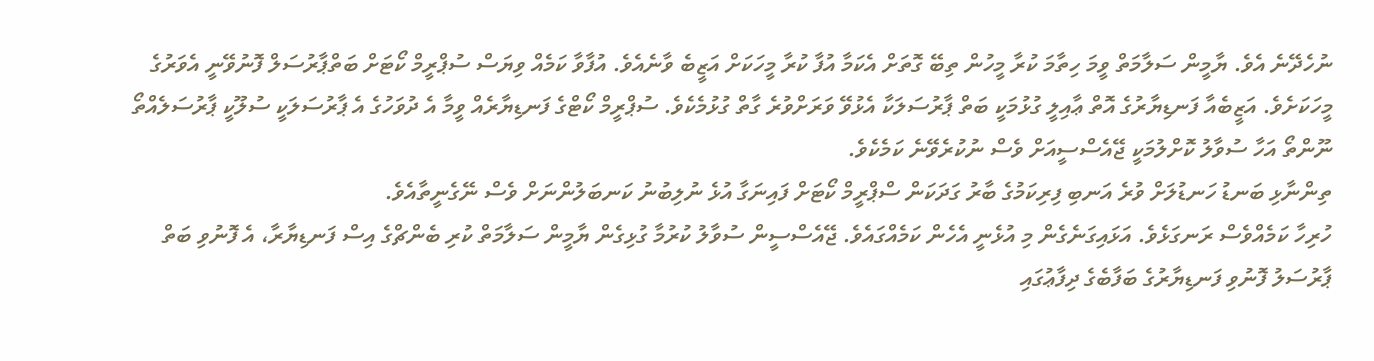ނުހެދޭނެ އެވެ. ޔާމީން ސަލާމަތް ވީމަ ހިތާމަ ކުރާ މީހުން ތިބޭ ގޮތަށް އެކަމާ އުފާ ކުރާ މީހަކަށް އަޒީބެ ވާނެއެވެ. އުފާވާ ކަމެއް ވިޔަސް ސުޕްރީމް ކޯޓަށް ބަތްޕާރުސަލް ފޮނުވޭނީ އެވަރުގެ މީހަކަށެވެ. އަޒީބެއާ ފަނޑިޔާރުގެ އޮތް ޢާއިލީ ގުޅުމަކީ ބަތް ޕާރުސަލަކާ އެޅުވޭ ވަރަށްވުރެ ގާތް ގުޅުމެކެވެ. ސުޕްރީމް ކޯޓްގެ ފަނޑިޔާރެއް ވީމާ އެ ދުވަހުގެ އެ ޕާރުސަލަކީ ސުލޫކީ ޕާރުސަލެއްތޯ ނޫންތޯ އަހާ ސުވާލު ކޮށްލުމަކީ ޖޭއެސްސީއަށް ވެސް ނުކުރެވޭނެ ކަމެކެވެ.
ތިންނާޅި ބަނޑު ހަނޑުލަށް ވުރެ އަނބި ފިރިކަމުގެ ބާރު ގަދަކަން ސްޕްރީމް ކޯޓަށް ފައިނަގާ އުޅެ ނުލިބުނު ކަނބަލުންނަށް ވެސް ނޭގެނީތާއެވެ.
ހުރިހާ ކަމެއްވެސް ރަނގަޅެވެ. އަޅައިގަނެގެން މި އުޅެނީ އެހެން ކަމެއްގައެވެ. ޖޭއެސްސީން ސުވާލު ކުރުމާ ގުޅިގެން ޔާމީން ސަލާމަތް ކުރި ބެންޗްގެ އިސް ފަނޑިޔާރާ، އެ ފޮނުވި ބަތް ޕާރުސަލު ފޮނުވި ފަނޑިޔާރުގެ ބަފާބެގެ ދިފާޢުގައި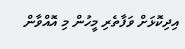އިދިކޮޅަށް ވަފާތެރި މީހުން މި އޮއްވާން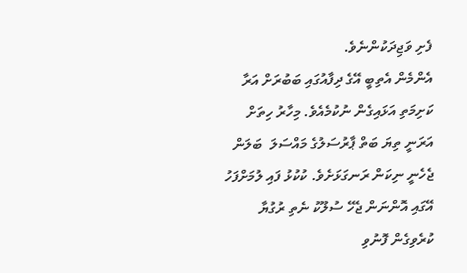ފެށި ވަޖިދަކުންނެވެ.
އެންމެން އެތިބީ އޭގެ ދިފާއުގައި ބަބުރަށް އަރާ ކަށިމަތި އަޅައިގެން ނުކުމެއެވެ. މިހާރު ހިތަށް އަރަނީ ތިޔަ ބަތް ޕާރުސަލުގެ މައްސަލަ  ބަލަން ޖެހެނީ ނިކަން ރަނގަޅަށެވެ. ކުކުޅު ފައި ލުމަށްފަހު އޭގައި އޮންނަން ޖެހޭ ސުލޫކު ނެތި ރުގުޔާ ކުރެވިގެން ފޮނުވި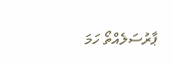ޕާރުސަލެއްތޯ ހަމަ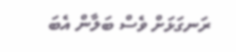ރަނގަޅަށް ވެސް ބަލާން އެބަ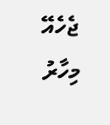ޖެހެއޭ މިހާރު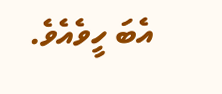އެބަ ހީވެއެވެ.